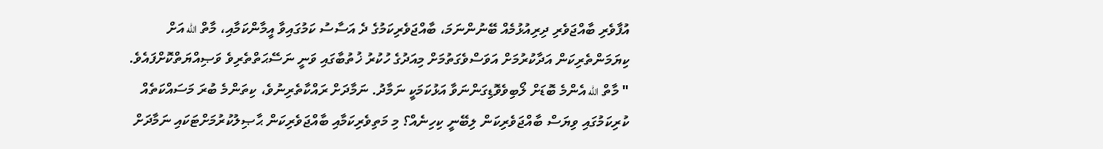އުފާވެރި ބާއްޖަވެރި ދިރިއުޅުމެއް ބޭނުންނަމަ، ބާއްޖަވެރިކަމުގެ ދެ އަސާސު ކަމުގައިވާ އީމާންކަމާއި، މާތް الله އަށް ކިޔަމަންތެރިކަން އަދާކުރުމަށް އަވަސްވެގަތުމަށް މިއަދުގެ ހުކުރު ޚުތުބާގައި ވަނީ ނަސޭޙަތްތެރިވެ ވަޞިއްޔަތްކޮށްފައެވެ.
" މާތް الله އެންމެ ބޮޑަށް ލޯބިވެވޮޑިގަންނަވާ އަޅުކަމަކީ ނަމާދު. ނަމާދަށް ރައްކާތެރިނުވެ، ކިތަންމެ ބުރަ މަސައްކަތެއް ކުރިކަމުގައި ވިޔަސް ބާއްޖަވެރިކަން ލިބޭނީ ކިހިނެއް؟ މި މަތިވެރިކަމާއި ބާއްޖަވެރިކަން ޙާޞިލުކުރުމަށްޓަކައި ނަމާދަށް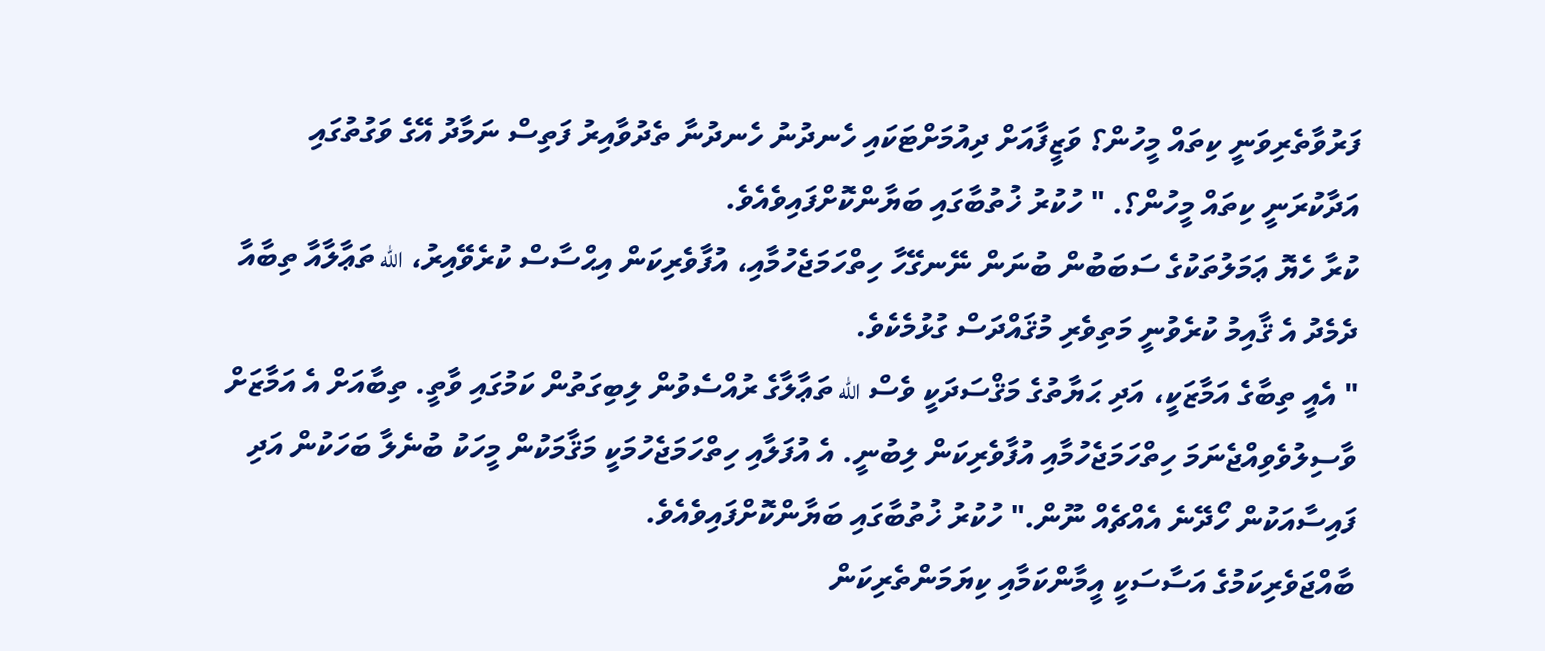ފަރުވާތެރިވަނީ ކިތައް މީހުން؟ ވަޒީފާއަށް ދިއުމަށްޓަކައި ހެނދުނު ހެނދުނާ ތެދުވާއިރު ފަތިސް ނަމާދު އޭގެ ވަގުތުގައި އަދާކުރަނީ ކިތައް މީހުން؟. " ހުކުރު ޚުތުބާގައި ބަޔާންކޮށްފައިވެއެވެ.
ކުރާ ހެޔޮ ޢަމަލުތަކުގެ ސަބަބުން ބުނަން ނޭނގޭހާ ހިތްހަމަޖެހުމާއި، އުފާވެރިކަން އިޙްސާސް ކުރެވޭއިރު، الله ތަޢާލާއާ ތިބާއާ ދެމެދު އެ ޤާއިމު ކުރެވުނީ މަތިވެރި މުޤައްދަސް ގުޅުމެކެވެ.
" އެއީ ތިބާގެ އަމާޒަކީ، އަދި ޙަޔާތުގެ މަޤްސަދަކީ ވެސް الله ތަޢާލާގެ ރުއްސެވުން ލިބިގަތުން ކަމުގައި ވާތީ. ތިބާއަށް އެ އަމާޒަށް ވާސިލުވެވިއްޖެނަމަ ހިތްހަމަޖެހުމާއި އުފާވެރިކަން ލިބުނީ. އެ އުފަލާއި ހިތްހަމަޖެހުމަކީ މަޤާމަކުން މީހަކު ބުނެލާ ބަހަކުން އަދި ފައިސާއަކުން ހޯދޭނެ އެއްޗެއް ނޫން." ހުކުރު ޚުތުބާގައި ބަޔާންކޮށްފައިވެއެވެ.
ބާއްޖަވެރިކަމުގެ އަސާސަކީ އީމާންކަމާއި ކިޔަމަންތެރިކަން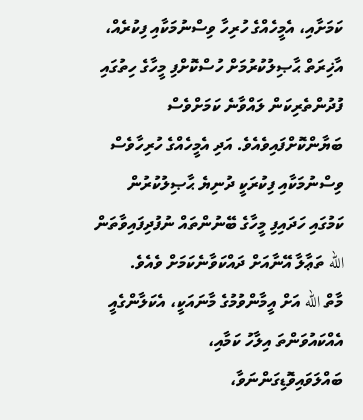ކަމަށާއި، އެމީހެއްގެ ހުރިހާ ވިސްނުމަކާއި ފިކުރެއް، އާޚިރަތް ޙާޞިލުކުރުމަށް ހުސްކޮށްފި މީހާގެ ހިތުގައި ފުދުންތެރިކަން ލައްވާނެ ކަމަށްވެސް ބަޔާންކޮށްފައިވެއެވެ. އަދި އެމީހެއްގެ ހުރިހާވެސް ވިސްނުމަކާއި ފިކުރަކީ ދުނިޔެ ޙާޞިލުކުރުން ކަމުގައި ހަދައިފި މީހާގެ ބޭނުންތައް ނުފުދިފައިވާތަން الله ތަޢާލާ އޭނާއަށް ދައްކަވާނެކަމަށް ވެއެވެ.
މާތް الله އަށް އީމާންވުމުގެ މާނައަކީ، އެކަލާންގެއީ އެއްކައުވަންތަ އިލާހު ކަމާއި، ބައްލަވައިވޮޑިގަންނަވާ،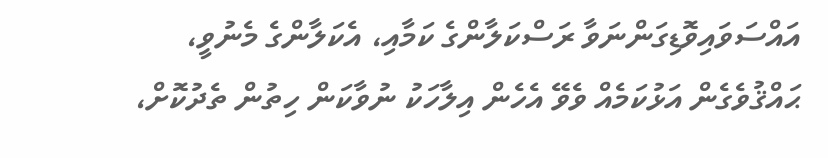އައްސަވައިވޮޑިގަންނަވާ ރަސްކަލާންގެ ކަމާއި، އެކަލާންގެ މެނުވީ، ޙައްޤުވެގެން އަޅުކަމެއް ވެވޭ އެހެން އިލާހަކު ނުވާކަން ހިތުން ތެދުކޮށް،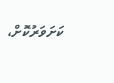ކަށަވަރުކޮށް،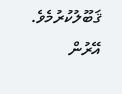ޤަބޫލުކުރުމެވެ. އޭރުން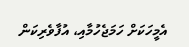އެމީހަކަށް ހަމަޖެހުމާއި، އުފާވެރިކަން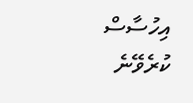އިހުސާސް ކުރެވޭނެ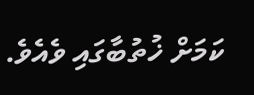ކަމަށް ޚުތުބާގައި ވެއެވެ.